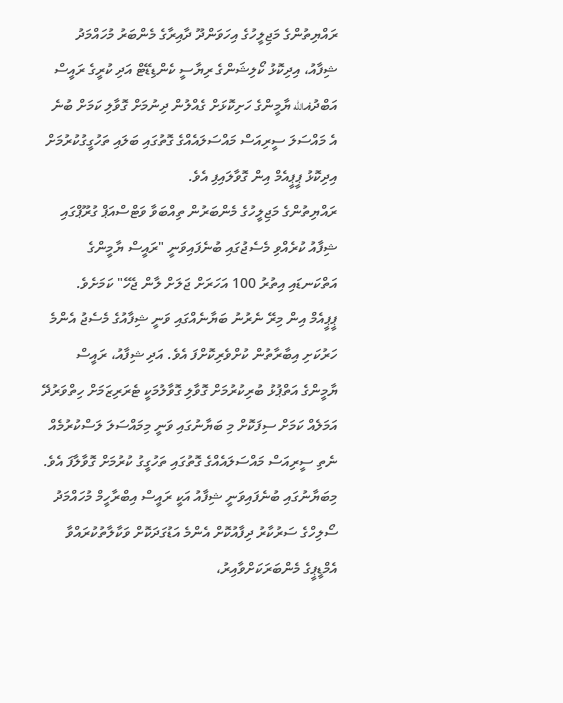ރައްޔިތުންގެ މަޖިލީހުގެ އިހަވަންދޫ ދާއިރާގެ މެންބަރު މުހައްމަދު ޝިފާއު، އިދިކޮޅު ކޯލިޝަންގެ ރިޔާސީ ކެންޑިޑޭޓް އަދި ކުރީގެ ރައީސް އަބްދުޣالله ޔާމީންގެ ހަށިކޮޅަށް ގެއްލުން ދިނުމަށް ގޮވާލި ކަމަށް ބުނެ އެ މައްސަލަ ސީރިއަސް މައްސަލައެއްގެ ގޮތުގައި ބަލައި ތަހުގީގުކުރުމަށް އިދިކޮޅު ޕީޕީއެމް އިން ގޮވާލައިފި އެވެ.
ރައްޔިތުންގެ މަޖިލީހުގެ މެންބަރުން ތިއްބަވާ ވަޓްސްއަޕް ގުރޫޕްގައި ޝިފާއު ކުރެއްވި މެސެޖުގައި ބުނެފައިވަނީ "ރައީސް ޔާމީންގެ އަތްކަނޑައި އިތުރު 100 އަހަރަށް ޖަލަށް ލާން ޖެހޭ" ކަމަށެވެ.
ޕީޕީއެމް އިން މިރޭ ނެރުނު ބަޔާނެއްގައި ވަނީ ޝިފާއުގެ މެސެޖު އެންމެ ހަރުކަށި އިބާރާތުން ކުށްވެރިކޮށްފަ އެވެ. އަދި ޝިފާއު، ރައީސް ޔާމީންގެ އަތްޕުޅު ބުރިކުރުމަށް ގޮވާލި ގޮވާލުމަކީ ޓެރަރިޒަމަށް ހިތްވަރުދޭ އަމަލެއް ކަމަށް ސިފަކޮށް މި ބަޔާނުގައި ވަނީ މިމައްސަލަ ލަސްކުރުމެއް ނެތި ސީރިއަސް މައްސަލައެއްގެ ގޮތުގައި ތަހުގީގު ކުރުމަށް ގޮވާލާފަ އެވެ.
މިބަޔާނުގައި ބުނެފައިވަނީ ޝިފާއު އަކީ ރައީސް އިބްރާހީމް މުހައްމަދު ސޯލިހްގެ ސަރުކާރު ދިފާއުކޮށް އެންމެ އަޑުގަދަކޮށް ވަކާލާތުކުރައްވާ އެމްޑީޕީގެ މެންބަރަކަށްވާއިރު،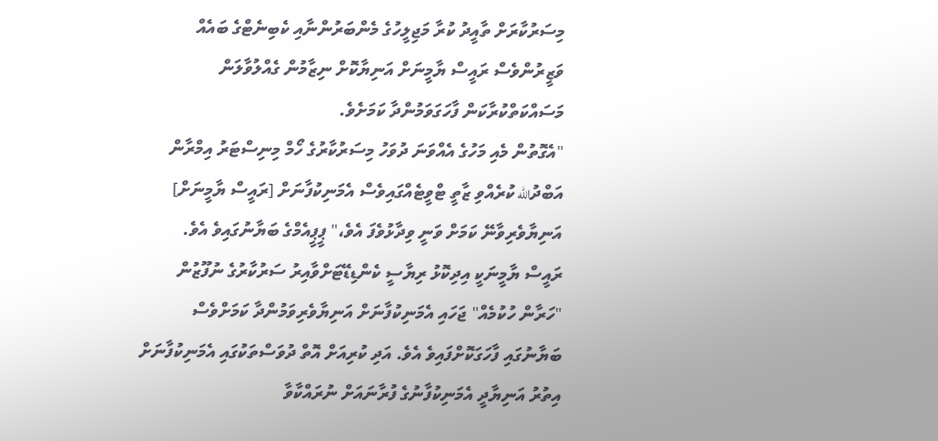މިސަރުކާރަށް ތާއީދު ކުރާ މަޖިލީހުގެ މެންބަރުންނާއި ކެބިނެޓްގެ ބައެއް ވަޒީރުންވެސް ރައީސް ޔާމީނަށް އަނިޔާކޮށް ނިޒާމުން ގެއްލުވާލަން މަސައްކަތްކުރާކަން ފާހަގަވަމުންދާ ކަމަށެވެ.
"އެގޮތުން މެއި މަހުގެ އެއްވަނަ ދުވަހު މިސަރުކާރުގެ ހޯމް މިނިސްޓަރު އިމްރާން އަބްދުالله ކުރެއްވި ޒާތީ ޓްވީޓެއްގައިވެސް އެމަނިކުފާނަށް [ރައީސް ޔާމީނަށް] އަނިޔާވެރިވާނޭ ކަމަށް ވަނީ ވިދާޅުވެފަ އެވެ،" ޕީޕީއެމްގެ ބަޔާނުގައިވެ އެވެ.
ރައީސް ޔާމީނަކީ އިދިކޮޅު ރިޔާސީ ކެންޑިޑޭޓަށްވާއިރު ސަރުކާރުގެ ނުފޫޒުން "ހަރާން ހުކުމެއް" ޖަހައި އެމަނިކުފާނަށް އަނިޔާވެރިވަމުންދާ ކަމަށްވެސް ބަޔާނުގައި ފާހަގަކޮށްފައިވެ އެވެ. އަދި ކުރިއަށް އޮތް ދުވަސްތަކުގައި އެމަނިކުފާނަށް އިތުރު އަނިޔާދީ އެމަނިކުފާނުގެ ފުރާނައަށް ނުރައްކާވާ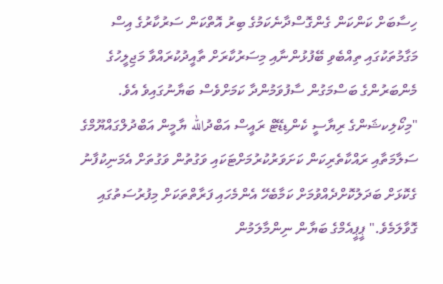ހިސާބަށް ކަންކަން ގެންގޮސްދާނެކަމުގެ ބިރު އޮތްކަން ސަރުކާރުގެ އިސް މަގާމުތަކުގައި ތިއްބެވި ބޭފުޅުންނާއި މިސަރުކާރަށް ތާއީދުކުރައްވާ މަޖިލީހުގެ މެންބަރުންގެ ބަސްމަގުން ސާފުވަމުންދާ ކަމަށްވެސް ބަޔާނުގައިވެ އެވެ.
"މިކޯލިކޝަންގެ ރިޔާސީ ކެންޑިޑޭޓް ރައީސް އަބްދުالله ޔާމީން އަބްދުލްގައްޔޫމްގެ ސަލާމަތާއި ރައްކާތެރިކަން ކަށަވަރުކުރުމަށްޓަކައި ވަގުތުން ވަގުތަށް އެމަނިކުފާނު ގެކޮޅަށް ބަދަލުކޮށްދެއްވުމަށް ކަމާބެހޭ އެންމެހައި ފަރާތްތަކަށް މިފުރުސަތުގައި ގޮވާލަމެވެ." ޕީޕީއެމްގެ ބަޔާން ނިންމާލަމުން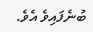ބުނެފައިވެ އެވެ.